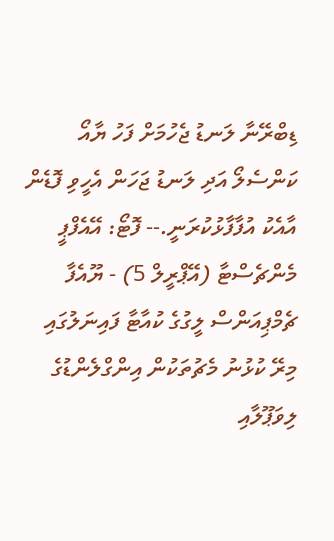ޑިބްރޭނާ ލަނޑު ޖެހުމަށް ފަހު ޔާއޯ ކަންސެލޯ އަދި ލަނޑު ޖަހަން އެހީވި ފޮޑެން އާއެކު އުފާފާޅުކުރަނީ.-- ފޮޓޯ: އޭއެފްޕީ
މެންޗެސްޓާ (އޭޕްރީލް 5) - ޔޫއެފާ ޗެމްޕިއަންސް ލީގުގެ ކުއާޓާ ފައިނަލުގައި މިރޭ ކުޅުނު މެޗުތަކުން އިންގްލެންޑުގެ ލިވަޕޫލާއި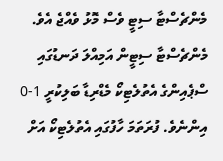މެންޗެސްޓާ ސިޓީ ވެސް މޮޅު ވެއްޖެ އެވެ.
މެންޗެސްޓާ ސިޓީން އަމިއްލަ ދަނޑުގައި ސްޕެއިންގެ އެތުލެޓިކޯ މެޑްރިޑާ ބަލިކުރީ 1-0 އިންނެވެ. ފުރަތަމަ ހާފުގައި އެތުލެޓިކޯ އަށް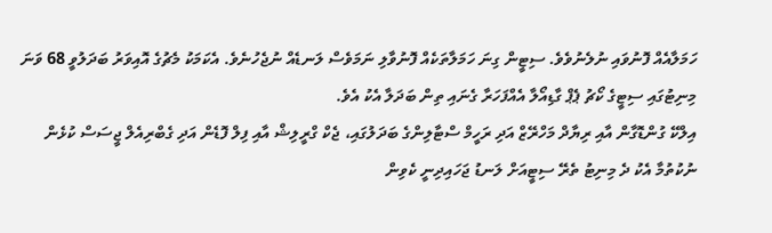ހަމަލާއެއް ފޮނުވައި ނުލެނުވެވެ. ސިޓީން ގިނަ ހަމަލާތަކެއް ފޮނުވާލި ނަމަވެސް ލަނޑެއް ނުޖެހުނެވެ. އެކަމަކު މެޗުގެ އޮއިވަރު ބަދަލުވީ 68 ވަނަ މިނިޓުގައި ސިޓީގެ ކޯޗު ޕެޕް ގާޑިއޯލާ އެއްފަހަރާ ގެނައި ތިން ބަދަލާ އެކު އެވެ.
އިލްކޭ ގުންޑޮގާން އާއި ރިޔާދް މަހްރޭޒް އަދި ރަހީމް ސްޓާލިންގެ ބަދަލުގައި، ޖެކް ގްރީލިޝް އާއި ފިލް ފޮޑެން އަދި ގެބްރިއެލް ޖީސަސް ކުޅެން ނުކުތުމާ އެކު ދެ މިނިޓު ތެރޭ ސިޓީއަށް ލަނޑު ޖަހައިދިނީ ކެވިން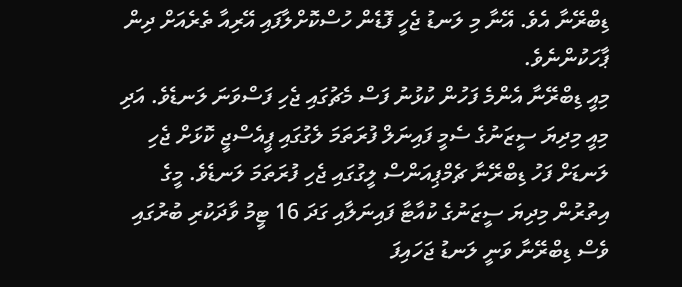ޑިބްރޭނާ އެވެ. އޭނާ މި ލަނޑު ޖެހީ ފޮޑެން ހުސްކޮށްލާފައި އޭރިއާ ތެރެއަށް ދިން ޕާހަކުންނެވެ.
މިއީ ޑިބްރޭނާ އެންމެ ފަހުން ކުޅުނު ފަސް މެޗުގައި ޖެހި ފަސްވަނަ ލަނޑެވެ. އަދި މިއީ މިދިޔަ ސީޒަނުގެ ސެމީ ފައިނަލް ފުރަތަމަ ލެގުގައި ޕީއެސްޖީ ކޮޅަށް ޖެހި ލަނޑަށް ފަހު ޑިބްރޭނާ ޗެމްޕިއަންސް ލީގުގައި ޖެހި ފުރަތަމަ ލަނޑެވެ. މީގެ އިތުރުން މިދިޔަ ސީޒަނުގެ ކުއާޓާ ފައިނަލާއި ގަދަ 16 ޓީމު ވާދަކުރި ބުރުގައި ވެސް ޑިބްރޭނާ ވަނީ ލަނޑު ޖަހައިފަ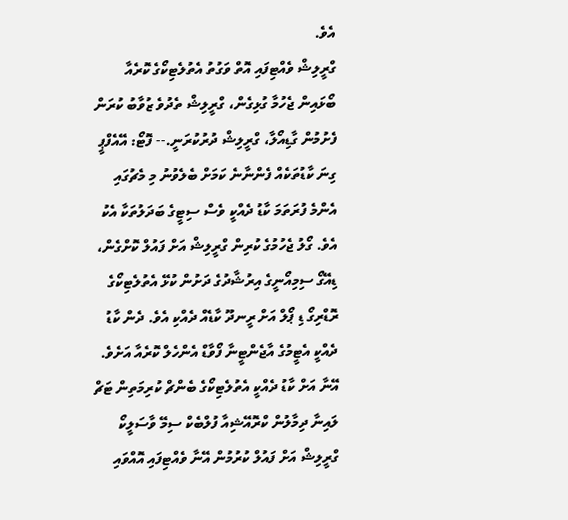އެވެ.
ގްރީލިޝް ވެއްޓިފައި އޮތް ވަގުތު އެތުލެޓިކޯގެ ކޮރެއާ ބޯޅައިން ޖެހުމާ ގުޅިގެން، ގްރީލިޝް ތެދުވެ ޒުވާބު ކުރަން ފެށުމުން ގާޑިއޯލާ، ގްރީލިޝް ދުރުކުރަނީ.-- ފޮޓޯ: އޭއެފްޕީ
ގިނަ ކާޑުތަކެއް ފެންނާނެ ކަމަށް ބެލެވުނު މި މެޗުގައި އެންމެ ފުރަތަމަ ކާޑު ދެއްކީ ވެސް ސިޓީގެ ބަދަލުތަކާ އެކު އެވެ. ގޯލު ޖެހުމުގެ ކުރިން ގްރީލިޝް އަށް ފައުލް ކޮށްގެން، ޑިއޭގޯ ސިމިއޯނީގެ އިރުޝާދުގެ ދަށުން ކުޅޭ އެތުލެޓިކޯގެ ރޮޑްރިގޯ ޑި ޕޯލް އަށް ރީނދޫ ކާޑެއް ދެއްކި އެވެ. ދެން ކާޑު ދެއްކީ އެޓީމުގެ އާޖެންޓީނާ ފޯވާޑް އެންހެލް ކޮރެއާ އަށެވެ. އޭނާ އަށް ކާޑު ދެއްކީ އެތުލެޓިކޯގެ ބެންޗް ކުރިމަތިން ޓަޗް ލައިނާ ދިމާލުން ކްރޮއޭޝިއާ ފުލްބެކް ސިމޭ ވާސަލީކޯ ގްރީލިޝް އަށް ފައުލް ކުރުމުން އޭނާ ވެއްޓިފައި އޮއްވައި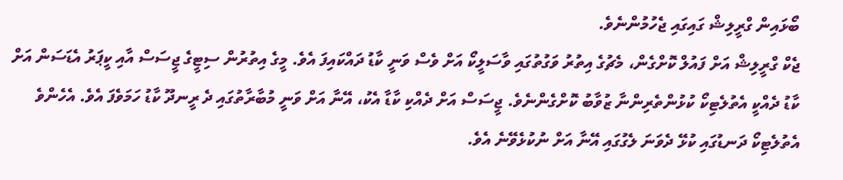ބޯޅައިން ގްރީލިޝް ގައިގައި ޖެހުމުންނެވެ.
ޖެކް ގްރީލިޝް އަށް ފައުލް ކޮށްގެން، މެޗުގެ އިތުރު ވަގުތުގައި ވާސަލީކޯ އަށް ވެސް ވަނީ ކާޑު ދައްކައިފަ އެވެ. މީގެ އިތުރުން ސިޓީގެ ޖީސަސް އާއި ކީޕަރު އެޑަސަން އަށް ކާޑު ދެއްކީ އެތުލެޓިކޯ ކުޅުންތެރިންނާ ޒުވާބު ކޮށްގެންނެވެ. ޖީސަސް އަށް ދެއްކި ކާޑާ އެކު، އޭނާ އަށް ވަނީ މުބާރާތުގައި ދެ ރީނދޫ ކާޑު ހަމަވެފަ އެވެ. އެހެންވެ އެތުލެޓިކޯ ދަނޑުގައި ކުޅޭ ދެވަނަ ލެގުގައި އޭނާ އަށް ނުކުޅެވޭނެ އެވެ.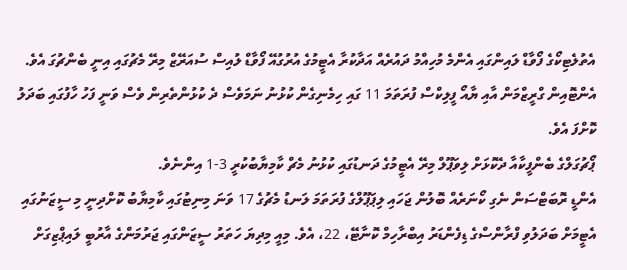އެތުލެޓިކޯގެ ފޯވާޑް ލައިންގައި އެންމެ މުހިއްމު ދައުރެއް އަދާކުރާ އެޓީމުގެ އުރުގުއޭ ފޯވާޑް ލުއިސް ސުއަރޭޒް މިރޭ މެޗުގައި އިނީ ބެންޗުގަ އެވެ. އެންޓޮއިން ގްރީޒްމަން އާއި ޔާއޯ ފީލިކްސް ފުރަތަމަ 11 ގައި ހިމެނިގެން ކުޅުނު ނަމަވެސް ދެ ކުޅުންތެރިން ވެސް ވަނީ ފަހު ހާފުގައި ބަދަލު ކޮށްފަ އެވެ.
ޕޯޗުގަލްގެ ބެންފީކާއާ ދެކޮޅަށް ލިވަޕޫލް މިރޭ އެޓީމުގެ ދަނޑުގައި ކުޅުނު މެޗް ކާމިޔާބުކުރީ 3-1 އިންނެވެ.
އެންޑީ ރޮބަޓްސަން ނެގި ކޯނަރެއް ބޮލުން ޖަހައި ލިޕަޕޫލްގެ ފުރަތަމަ ލަނޑު މެޗުގެ 17 ވަނަ މިނިޓުގައި ކާމިޔާބު ކޮށްދިނީ މި ސީޒަނުގައި އެޓީމަށް ބަދަލުވި ފްރާންސްގެ ޑިފެންޑަރު އިބްރާހިމް ކޮނާޓޭ، 22، އެވެ. މިއީ މިދިޔަ ހަތަރު ސީޒަންގައި ޖަރުމަންގެ އާރުބީ ލައިޕްޒިގަށް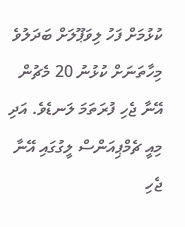ކުޅުމަށް ފަހު ލިވަޕޫލަށް ބަދަލުވެ މިހާތަނަށް ކުޅުނު 20 މެޗުން އޭނާ ޖެހި ފުރަތަމަ ލަނޑެވެ. އަދި މިއީ ޗެމްޕިއަންސް ލީގުގައި އޭނާ ޖެހި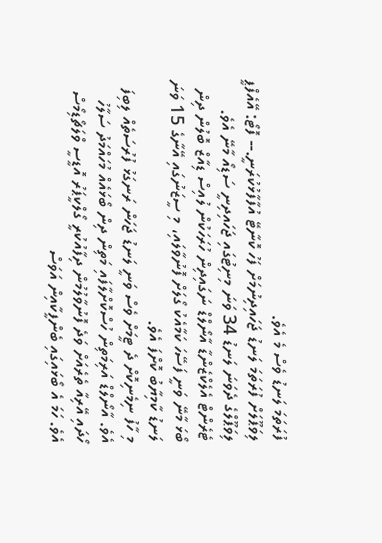ފުރަތަމަ ލަނޑު ވެސް މެ އެވެ.
ލިވަޕޫލަށް ފުރަތަމަ ލަނޑު ޖަހައިދިނުމަށް ފަހު ކޮނާޓޭ އުފާފާޅުކުރަނީ.-- ފޮޓޯ: އޭއެފްޕީ
ލިވަޕޫލްގެ ދެވަނަ ލަނޑު 34 ވަނަ މިނިޓުގައި ޖަހައިދިނީ ސަޑިއޯ މާނޭ އެވެ. ޓެރެންޓް އެލެކްޒެންޑާ އާނޯލްޑް ނަގައިދިން ހުރަހަކުން ލުއިސް ޑިއާޒް ބޮލުން ދިން ބޯޅަ މާނޭ ވަނީ ފަސޭހަ ކަމާއެކު ގޯލަށް ފޮނުވާލައި، މި ސީޒަނުގައި އޭނާގެ 15 ވަނަ ލަނޑު ކާމިޔާބު ކޮށްފަ އެވެ.
މި ހާފު ނިމެނިކޮށް ދެ ޓީމަށް ވެސް ވަނީ ލަނޑު ޖަހަން ރަނގަޅު ފުރުސަތެއް ލިބިފަ އެވެ. އާނޯލްޑް އަރިމަތިން ހުސްކޮށްލާފައި މަތިން ދިން ބޯޅައެއް މުހައްމަދު ސަލާހު ހޯދައި އޭރިއާ ތެރެއަށް ވަދެ ފޮނުވާލުމުން ދިފާއުކުރީ ގޯލްކީޕަރު އޮޑީސީ ވްލަޗޯޑިމޯސް އެވެ. ހަމަ އެ ބޯޅައިގައި ބެންފީކާއިން އަވަސް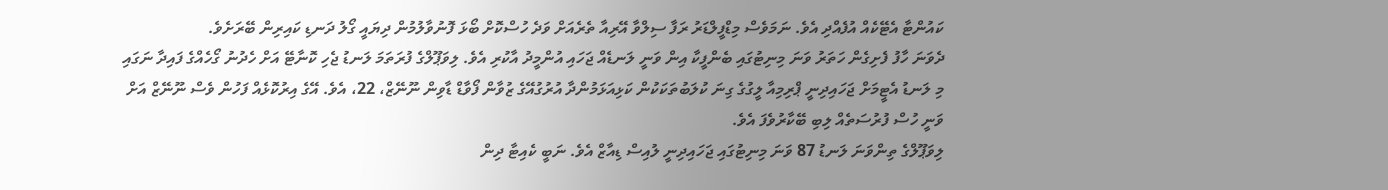ކައުންޓާ އެޓޭކެއް އުފެއްދި އެވެ. ނަމަވެސް މިޑްފީލްޑަރު ރަފާ ސިލްވާ އޭރިއާ ތެރެއަށް ވަދެ ހުސްކޮށް ބޯޅަ ފޮނުވާލުމުން ދިޔައީ ގޯލު ދަނޑި ކައިރިން ބޭރަށެވެ.
ދެވަނަ ހާފު ފެށިގެން ހަތަރު ވަނަ މިނިޓުގައި ބެންފީކާ އިން ވަނީ ލަނޑެއް ޖަހައި އުންމީދު އާކުރި އެވެ. ލިވަޕޫލްގެ ފުރަތަމަ ލަނޑު ޖެހި ކޮނާޓޭ އަށް ހެދުނު ގޯހެއްގެ ފައިދާ ނަގައި މި ލަނޑު އެޓީމަށް ޖަހައިދިނީ ޕްރިމިއާ ލީގުގެ ގިނަ ކުލަބުތަކަކުން ކަޅިއަޅަމުންދާ އުރުގުއޭގެ ޒުވާން ފޯވާޑް ޑާވިން ނޫނޭޒް، 22، އެވެ. އޭގެ އިރުކޮޅެއް ފަހުން ވެސް ނޫނޭޒް އަށް ވަނީ ހުސް ފުރުސަތެއް ލިބި ބޭކާރުވެފަ އެވެ.
ލިވަޕޫލްގެ ތިންވަނަ ލަނޑު 87 ވަނަ މިނިޓުގައި ޖަހައިދިނީ ލުއިސް ޑިއާޒް އެވެ. ނަބީ ކެއިޓާ ދިން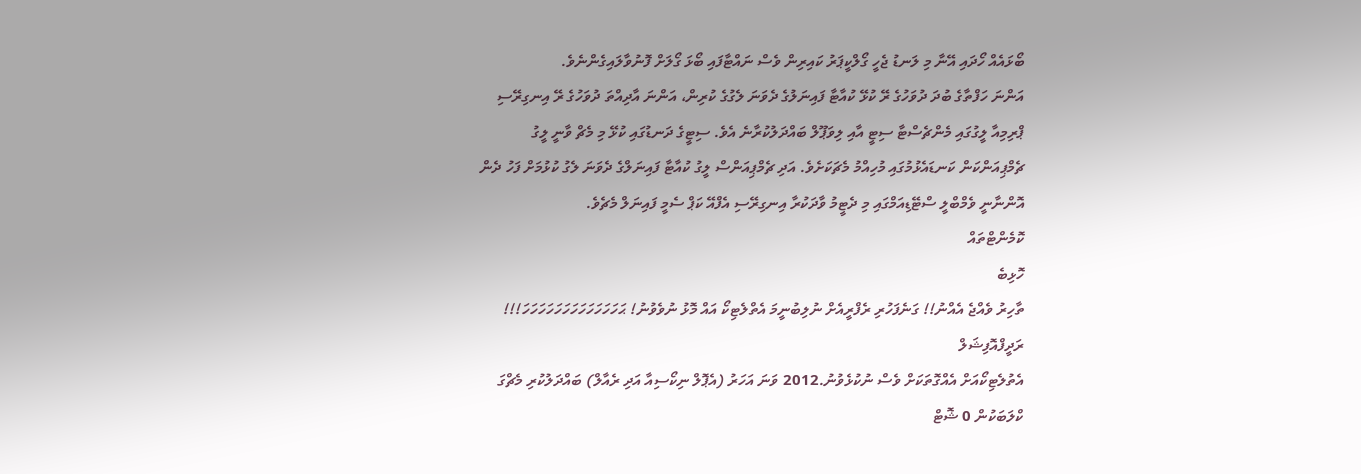ބޯޅައެއް ހޯދައި އޭނާ މި ލަނޑު ޖެހީ ގޯލްކީޕަރު ކައިރިން ވެސް ނައްޓާފައި ބޯޅަ ގޯލަށް ފޮނުވާލައިގެންނެވެ.
އަންނަ ހަފްތާގެ ބުދަ ދުވަހުގެ ރޭ ކުޅޭ ކުއާޓާ ފައިނަލުގެ ދެވަނަ ލެގުގެ ކުރިން، އަންނަ އާދިއްތަ ދުވަހުގެ ރޭ އިނގިރޭސި ޕްރިމިއާ ލީގުގައި މެންޗެސްޓާ ސިޓީ އާއި ލިވަޕޫލް ބައްދަލުކުރާނެ އެވެ. ސިޓީގެ ދަނޑުގައި ކުޅޭ މި މެޗް ވާނީ ލީގު ޗެމްޕިއަންކަން ކަނޑައެޅުމުގައި މުހިއްމު މެޗަކަށެވެ. އަދި ޗެމްޕިއަންސް ލީގު ކުއާޓާ ފައިނަލްގެ ދެވަނަ ލެގު ކުޅުމަށް ފަހު ދެން އޮންނާނީ ވެމްބްލީ ސްޓޭޑިއަމްގައި މި ދެޓީމު ވާދަކުރާ އިނގިރޭސި އެފްއޭ ކަޕް ސެމީ ފައިނަލް މެޗެވެ.
ކޮމެންޓްތައް
ހޮޅިބެ
ތާހިރު ވެއްޖެ އެއްނު!! ގަނެފަހުރި ރެފްރީއެށް ނުލިބުނީމަ އެތްލެޓިކޯ އައް މޮޅު ނުވެވުނު! ޙަހަހަހަހަހަހަހަހަހަހަހަހަ!!!
ރަދީފްއޮފިޝަލް
އެތުލެޓިކޯއަށް އެއްގޮތަކަށް ވެސް ނުކުޅެވުނު.2012 ވަނަ އަހަރު (އެޕޮލް ނިކޯސިއާ އަދި ރެއާލް) ބައްދަލުކުރި މެޗްގަ ކްލަބަކުން 0 ޝޮޓް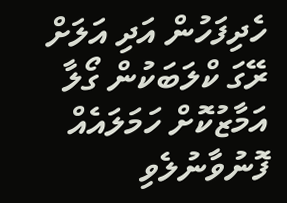ހެދިފަހުން އަދި އަލަށް ރޭގަ ކްލަބަކުން ގޯލާ އަމާޒުކޮށް ހަމަލައެއް ފޮނުވާނުލެވި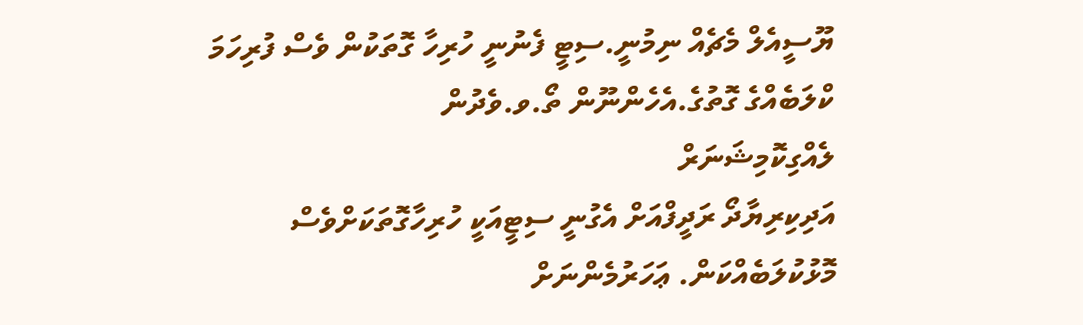ޔޫސީއެލް މެޗެއް ނިމުނީ.ސިޓީ ފެނުނީ ހުރިހާ ގޮތަކުން ވެސް ފުރިހަމަ ކްލަބެއްގެ ގޮތުގެ.އެހެންނޫން ތޯ.ވ.ވެދުން
ލެއްގިކޮމިޝަނަރް
އަދިކިރިޔާދޯ ރަދީފްއަށް އެގުނީ ސިޓީއަކީ ހުރިހާގޮތަކަށްވެސް މޮޅުކުލަބެއްކަން. ޢަހަރުމެންނަށް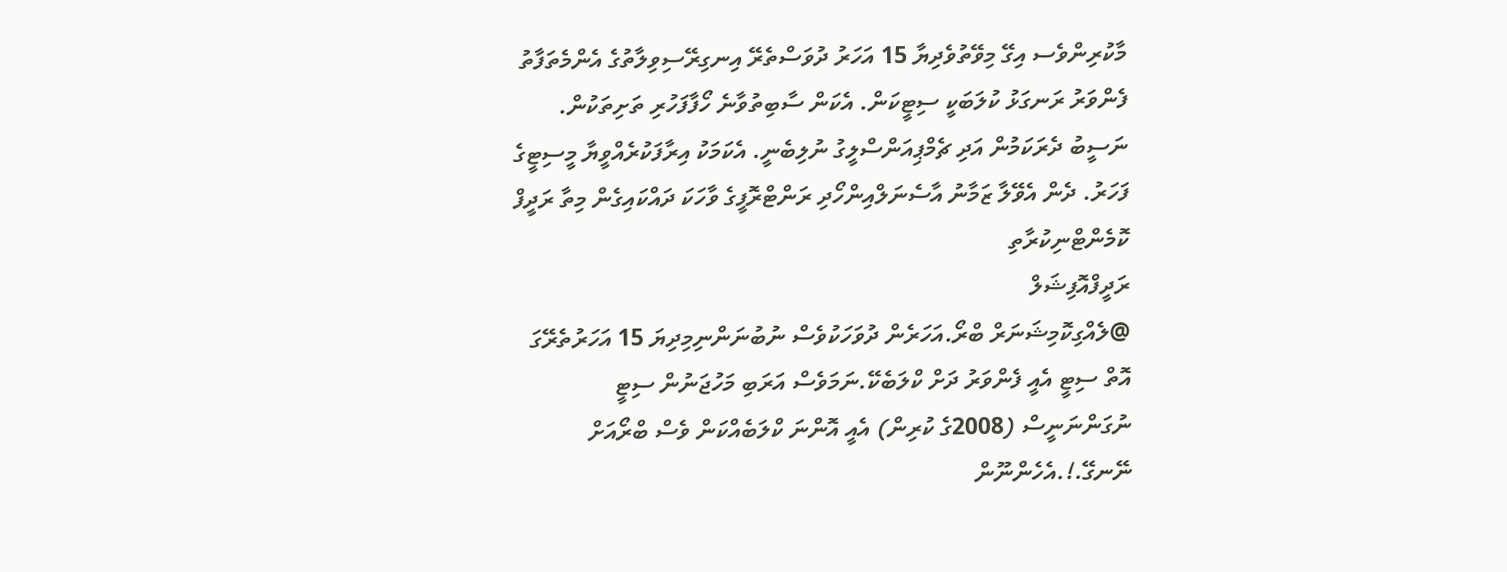މާކުރިންވެސ އިގޭ މިވޭތުވެދިޔާ 15 އަހަރު ދުވަސްތެރޭ އިނގިރޭސިވިލާތުގެ އެންމެތަފާތު ފެންވަރު ރަނގަޅު ކުލަބަކީ ސިޓީކަން. އެކަން ސާބިތުވާނެ ހޯފާފަހުރި ތަށިތަކުން. ނަސީބު ދެރަކަމުން އަދި ޗެމްޕިއަންސްލީގު ނުލިބެނީ. އެކަމަކު އިރާފަކުރެއްވީޔާ މީސިޓީގެ ފަހަރު. ދެން އެވޭލާ ޒަމާނު އާސެނަލްއިންހޯދި ރަންޓްރޮފީގެ ވާހަކަ ދައްކައިގެން މިތާ ރަދީފް ކޮމެންޓްނިކުރާތި
ރަދީފްއޮފިޝަލް
@ލެއްގިކޮމިޝަނަރް ބްރޯ.އަހަރެން ދުވަހަކުވެސް ނުބުނަންނިމިދިޔަ 15 އަހަރުތެރޭގަ އޮތް ސިޓީ އެއީ ފެންވަރު ދަށް ކްލަބެކޭ.ނަމަވެސް އަރަބި މަހުޖަނުން ސިޓީ ނުގަންނަނީސް (2008ގެ ކުރިން) އެއީ އޮންނަ ކްލަބެއްކަން ވެސް ބްރޯއަށް ނޭނގޭ.!.އެހެންނޫން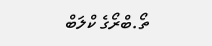ތޯ.ބްރޯގެ ކްލަބް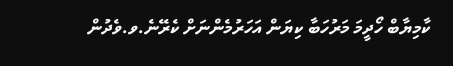ކާމިޔާބް ހޯދީމަ މަރުހަބާ ކިޔަން އަހަރުމެންނަށް ކެރޭނެ.ވ.ވެދުން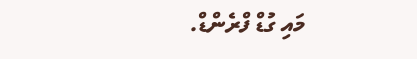މައި ގުޑް ފްރެންޑް.